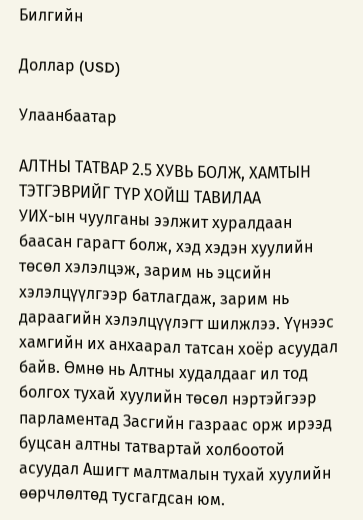Билгийн

Доллар (USD)

Улаанбаатар

АЛТНЫ ТАТВАР 2.5 ХУВЬ БОЛЖ, ХАМТЫН ТЭТГЭВРИЙГ ТҮР ХОЙШ ТАВИЛАА
УИХ-ын чуулганы ээлжит хуралдаан баасан гарагт болж, хэд хэдэн хуулийн төсөл хэлэлцэж, зарим нь эцсийн хэлэлцүүлгээр батлагдаж, зарим нь дараагийн хэлэлцүүлэгт шилжлээ. Үүнээс хамгийн их анхаарал татсан хоёр асуудал байв. Өмнө нь Алтны худалдааг ил тод болгох тухай хуулийн төсөл нэртэйгээр парламентад Засгийн газраас орж ирээд буцсан алтны татвартай холбоотой асуудал Ашигт малтмалын тухай хуулийн өөрчлөлтөд тусгагдсан юм.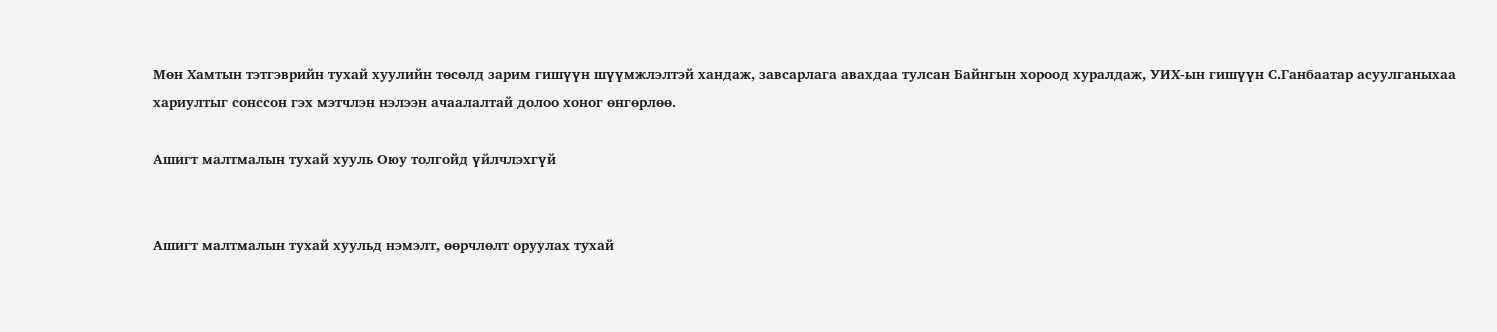Мөн Хамтын тэтгэврийн тухай хуулийн төсөлд зарим гишүүн шүүмжлэлтэй хандаж, завсарлага авахдаа тулсан Байнгын хороод хуралдаж, УИХ-ын гишүүн С.Ганбаатар асуулганыхаа хариултыг сонссон гэх мэтчлэн нэлээн ачаалалтай долоо хоног өнгөрлөө.

Ашигт малтмалын тухай хууль Оюу толгойд үйлчлэхгүй


Ашигт малтмалын тухай хуульд нэмэлт, өөрчлөлт оруулах тухай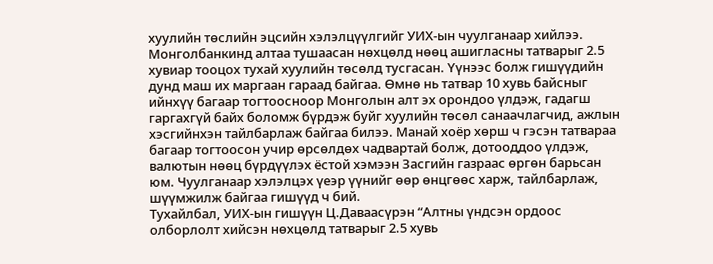хуулийн төслийн эцсийн хэлэлцүүлгийг УИХ-ын чуулганаар хийлээ. Монголбанкинд алтаа тушаасан нөхцөлд нөөц ашигласны татварыг 2.5 хувиар тооцох тухай хуулийн төсөлд тусгасан. Үүнээс болж гишүүдийн дунд маш их маргаан гараад байгаа. Өмнө нь татвар 10 хувь байсныг ийнхүү багаар тогтоосноор Монголын алт эх орондоо үлдэж, гадагш гаргахгүй байх боломж бүрдэж буйг хуулийн төсөл санаачлагчид, ажлын хэсгийнхэн тайлбарлаж байгаа билээ. Манай хоёр хөрш ч гэсэн татвараа багаар тогтоосон учир өрсөлдөх чадвартай болж, дотооддоо үлдэж, валютын нөөц бүрдүүлэх ёстой хэмээн Засгийн газраас өргөн барьсан юм. Чуулганаар хэлэлцэх үеэр үүнийг өөр өнцгөөс харж, тайлбарлаж, шүүмжилж байгаа гишүүд ч бий.
Тухайлбал, УИХ-ын гишүүн Ц.Даваасүрэн “Алтны үндсэн ордоос олборлолт хийсэн нөхцөлд татварыг 2.5 хувь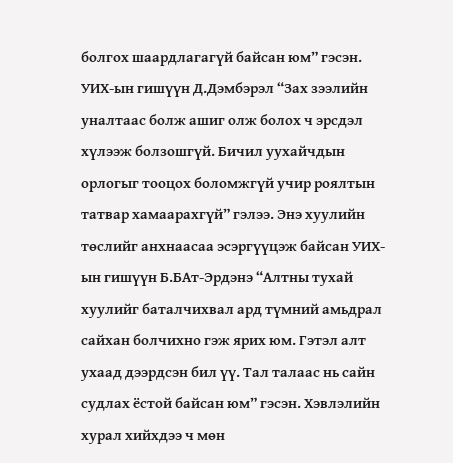болгох шаардлагагүй байсан юм” гэсэн. УИХ-ын гишүүн Д.Дэмбэрэл “Зах зээлийн уналтаас болж ашиг олж болох ч эрсдэл хүлээж болзошгүй. Бичил уухайчдын орлогыг тооцох боломжгүй учир роялтын татвар хамаарахгүй” гэлээ. Энэ хуулийн төслийг анхнаасаа эсэргүүцэж байсан УИХ-ын гишүүн Б.БАт-Эрдэнэ “Алтны тухай хуулийг баталчихвал ард түмний амьдрал сайхан болчихно гэж ярих юм. Гэтэл алт ухаад дээрдсэн бил үү. Тал талаас нь сайн судлах ёстой байсан юм” гэсэн. Хэвлэлийн хурал хийхдээ ч мөн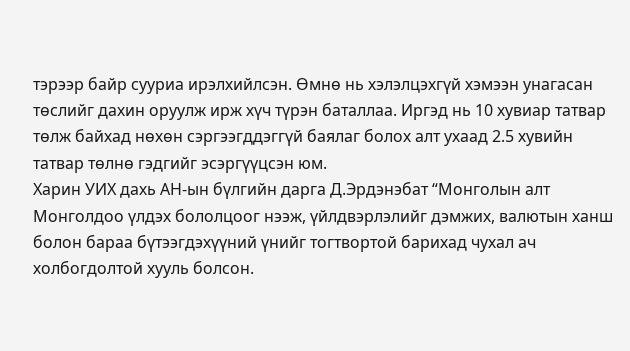тэрээр байр сууриа ирэлхийлсэн. Өмнө нь хэлэлцэхгүй хэмээн унагасан төслийг дахин оруулж ирж хүч түрэн баталлаа. Иргэд нь 10 хувиар татвар төлж байхад нөхөн сэргээгддэггүй баялаг болох алт ухаад 2.5 хувийн татвар төлнө гэдгийг эсэргүүцсэн юм.
Харин УИХ дахь АН-ын бүлгийн дарга Д.Эрдэнэбат “Монголын алт Монголдоо үлдэх бололцоог нээж, үйлдвэрлэлийг дэмжих, валютын ханш болон бараа бүтээгдэхүүний үнийг тогтвортой барихад чухал ач холбогдолтой хууль болсон.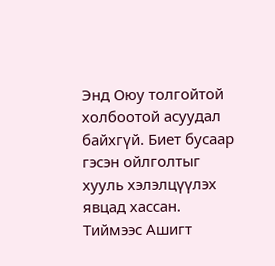Энд Оюу толгойтой холбоотой асуудал байхгүй. Биет бусаар гэсэн ойлголтыг хууль хэлэлцүүлэх явцад хассан. Тиймээс Ашигт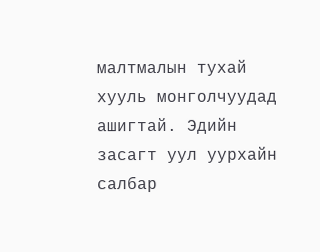малтмалын тухай хууль монголчуудад ашигтай. Эдийн засагт уул уурхайн салбар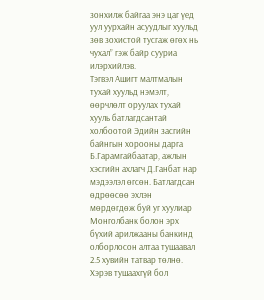зонхилж байгаа энэ цаг үед уул уурхайн асуудлыг хуульд зөв зохистой тусгаж өгөх нь чухал” гэж байр сууриа илэрхийлэв.
Тэгвэл Ашигт малтмалын тухай хуульд нэмэлт, өөрчлөлт оруулах тухай хууль батлагдсантай холбоотой Эдийн засгийн байнгын хорооны дарга Б.Гарамгайбаатар, ажлын хэсгийн ахлагч Д.Ганбат нар мэдээлэл өгсөн. Батлагдсан өдрөөсөө эхлэн мөрдөгдөж буй уг хуулиар Монголбанк болон эрх бүхий арилжааны банкинд олборлосон алтаа тушаавал 2.5 хувийн татвар төлнө. Хэрэв тушаахгүй бол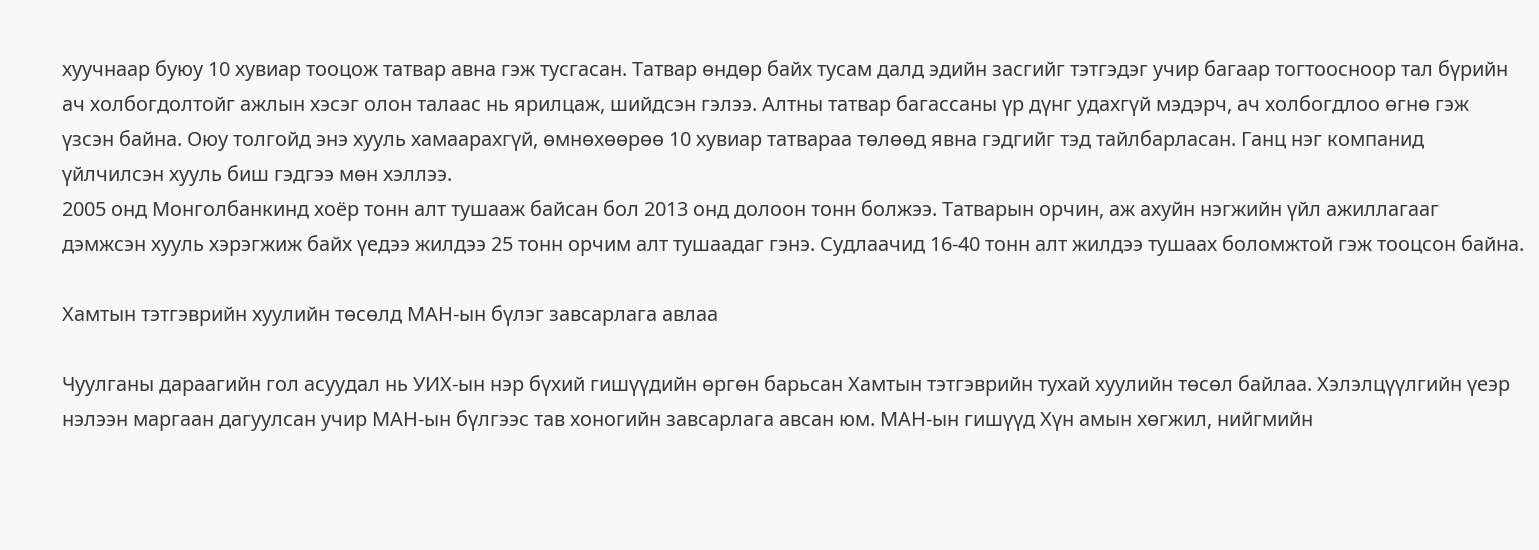хуучнаар буюу 10 хувиар тооцож татвар авна гэж тусгасан. Татвар өндөр байх тусам далд эдийн засгийг тэтгэдэг учир багаар тогтоосноор тал бүрийн ач холбогдолтойг ажлын хэсэг олон талаас нь ярилцаж, шийдсэн гэлээ. Алтны татвар багассаны үр дүнг удахгүй мэдэрч, ач холбогдлоо өгнө гэж үзсэн байна. Оюу толгойд энэ хууль хамаарахгүй, өмнөхөөрөө 10 хувиар татвараа төлөөд явна гэдгийг тэд тайлбарласан. Ганц нэг компанид үйлчилсэн хууль биш гэдгээ мөн хэллээ.
2005 онд Монголбанкинд хоёр тонн алт тушааж байсан бол 2013 онд долоон тонн болжээ. Татварын орчин, аж ахуйн нэгжийн үйл ажиллагааг дэмжсэн хууль хэрэгжиж байх үедээ жилдээ 25 тонн орчим алт тушаадаг гэнэ. Судлаачид 16-40 тонн алт жилдээ тушаах боломжтой гэж тооцсон байна.

Хамтын тэтгэврийн хуулийн төсөлд МАН-ын бүлэг завсарлага авлаа

Чуулганы дараагийн гол асуудал нь УИХ-ын нэр бүхий гишүүдийн өргөн барьсан Хамтын тэтгэврийн тухай хуулийн төсөл байлаа. Хэлэлцүүлгийн үеэр нэлээн маргаан дагуулсан учир МАН-ын бүлгээс тав хоногийн завсарлага авсан юм. МАН-ын гишүүд Хүн амын хөгжил, нийгмийн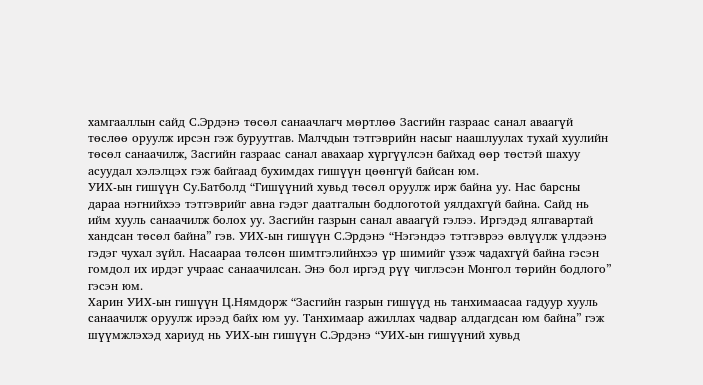хамгааллын сайд С.Эрдэнэ төсөл санаачлагч мөртлөө Засгийн газраас санал аваагүй төслөө оруулж ирсэн гэж буруутгав. Малчдын тэтгэврийн насыг наашлуулах тухай хуулийн төсөл санаачилж, Засгийн газраас санал авахаар хүргүүлсэн байхад өөр төстэй шахуу асуудал хэлэлцэх гэж байгаад бухимдах гишүүн цөөнгүй байсан юм.
УИХ-ын гишүүн Су.Батболд “Гишүүний хувьд төсөл оруулж ирж байна уу. Нас барсны дараа нэгнийхээ тэтгэврийг авна гэдэг даатгалын бодлоготой уялдахгүй байна. Сайд нь ийм хууль санаачилж болох уу. Засгийн газрын санал аваагүй гэлээ. Иргэдэд ялгавартай хандсан төсөл байна” гэв. УИХ-ын гишүүн С.Эрдэнэ “Нэгэндээ тэтгэврээ өвлүүлж үлдээнэ гэдэг чухал зүйл. Насаараа төлсөн шимтгэлийнхээ үр шимийг үзэж чадахгүй байна гэсэн гомдол их ирдэг учраас санаачилсан. Энэ бол иргэд рүү чиглэсэн Монгол төрийн бодлого” гэсэн юм.
Харин УИХ-ын гишүүн Ц.Нямдорж “Засгийн газрын гишүүд нь танхимаасаа гадуур хууль санаачилж оруулж ирээд байх юм уу. Танхимаар ажиллах чадвар алдагдсан юм байна” гэж шүүмжлэхэд хариуд нь УИХ-ын гишүүн С.Эрдэнэ “УИХ-ын гишүүний хувьд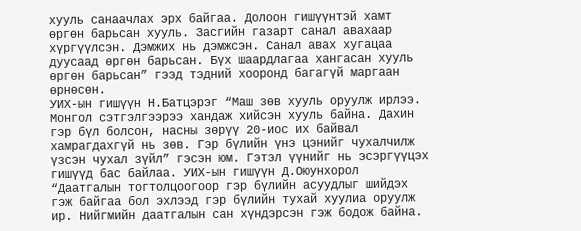хууль санаачлах эрх байгаа. Долоон гишүүнтэй хамт өргөн барьсан хууль. Засгийн газарт санал авахаар хүргүүлсэн. Дэмжих нь дэмжсэн. Санал авах хугацаа дуусаад өргөн барьсан. Бүх шаардлагаа хангасан хууль өргөн барьсан” гээд тэдний хооронд багагүй маргаан өрнөсөн.
УИХ-ын гишүүн Н.Батцэрэг “Маш зөв хууль оруулж ирлээ. Монгол сэтгэлгээрээ хандаж хийсэн хууль байна. Дахин гэр бүл болсон, насны зөрүү 20-иос их байвал хамрагдахгүй нь зөв. Гэр бүлийн үнэ цэнийг чухалчилж үзсэн чухал зүйл” гэсэн юм. Гэтэл үүнийг нь эсэргүүцэх гишүүд бас байлаа. УИХ-ын гишүүн Д.Оюунхорол “Даатгалын тогтолцоогоор гэр бүлийн асуудлыг шийдэх гэж байгаа бол эхлээд гэр бүлийн тухай хуулиа оруулж ир. Нийгмийн даатгалын сан хүндэрсэн гэж бодож байна.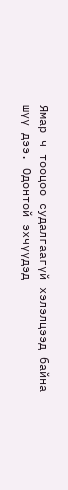Ямар ч тооцоо судалгаагүй хэлэлцээд байна шүү дээ. Одонтой эхчүүдэд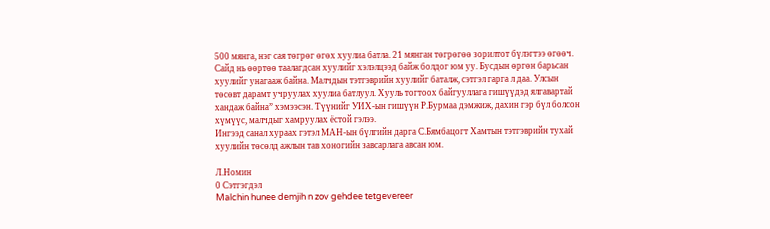500 мянга, нэг сая төгрөг өгөх хуулиа батла. 21 мянган төгрөгөө зорилтот бүлэгтээ өгөөч. Сайд нь өөртөө таалагдсан хуулийг хэлэлцээд байж болдог юм уу. Бусдын өргөн барьсан хуулийг унагааж байна. Малчдын тэтгэврийн хуулийг баталж, сэтгэл гарга л даа. Улсын төсөвт дарамт учруулах хуулиа батлуул. Хууль тогтоох байгууллага гишүүдэд ялгавартай хандаж байна” хэмээсэн. Түүнийг УИХ-ын гишүүн Р.Бурмаа дэмжиж, дахин гэр бүл болсон хүмүүс, малчдыг хамруулах ёстой гэлээ.
Ингээд санал хураах гэтэл МАН-ын бүлгийн дарга С.Бямбацогт Хамтын тэтгэврийн тухай хуулийн төсөлд ажлын тав хоногийн завсарлага авсан юм.

Л.Номин
0 Сэтгэгдэл
Malchin hunee demjih n zov gehdee tetgevereer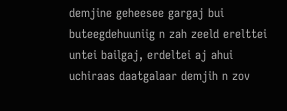demjine geheesee gargaj bui buteegdehuuniig n zah zeeld erelttei untei bailgaj, erdeltei aj ahui uchiraas daatgalaar demjih n zov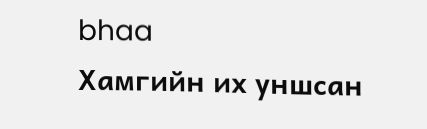bhaa
Хамгийн их уншсан